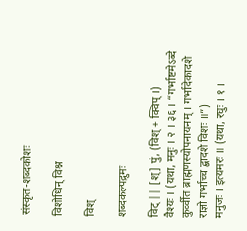संस्कृत-शब्दकोशः

विशोधिन् विश्न

विश्

शब्दकल्पद्रुमः

विट् || [श्] पुं, (विश् + क्विप् ।)
वैश्यः । (यथा, मनुः । २ । ३६ । “गर्भाष्टमेऽब्दे कुर्व्वीत ब्राह्मणस्योपनायनम् । गर्भादेकादशे राज्ञो गर्भाच्च द्बादशे विशः ॥”)
मनुजः । इत्यमरः ॥ (यथा, रघुः । १ ।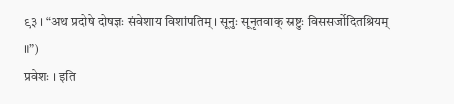९३ । “अथ प्रदोषे दोषज्ञः संवेशाय विशांपतिम् । सूनुः सूनृतवाक् स्रष्टुः विससर्जोदितश्रियम् ॥”)
प्रवेशः । इति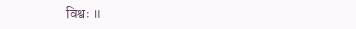विश्वः ॥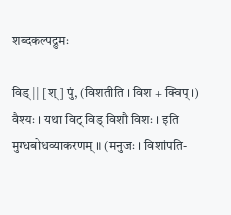शब्दकल्पद्रुमः

विड् || [श्] पुं, (विशतीति । विश + क्विप् ।)
वैश्यः । यथा विट् विड् विशौ विशः । इति मुग्धबोधव्याकरणम् ॥ (मनुजः । विशांपति-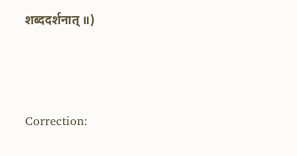शब्ददर्शनात् ॥)



Correction: